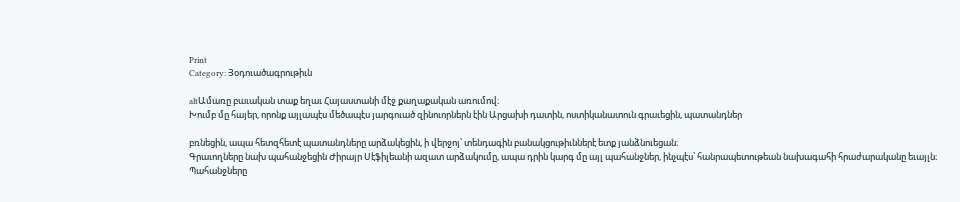Print
Category: Յօդուածագրութիւն

altԱմառը բաւական տաք եղաւ Հայաստանի մէջ քաղաքական առումով։
Խումբ մը հայեր, որոնք այլապէս մեծապէս յարգուած զինուորներն էին Արցախի դատին, ոստիկանատուն գրաւեցին, պատանդներ

բռնեցին, ապա հետզհետէ պատանդները արձակեցին, ի վերջոյ՝ տենդագին բանակցութիւններէ ետք յանձնուեցան։
Գրաւողները նախ պահանջեցին Ժիրայր Սէֆիլեանի ազատ արձակումը, ապա դրին կարգ մը այլ պահանջներ, ինչպէս՝ հանրապետութեան նախագահի հրաժարականը եւայլն։
Պահանջները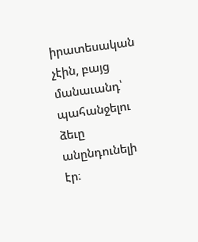իրատեսական չէին, բայց մանաւանդ՝ պահանջելու ձեւը անընդունելի էր։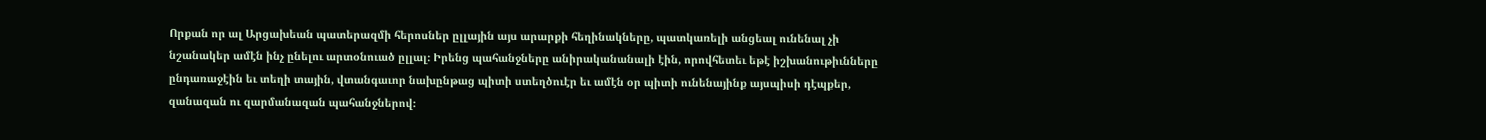Որքան որ ալ Արցախեան պատերազմի հերոսներ ըլլային այս արարքի հեղինակները, պատկառելի անցեալ ունենալ չի նշանակեր ամէն ինչ ընելու արտօնուած ըլլալ։ Իրենց պահանջները անիրականանալի էին, որովհետեւ եթէ իշխանութիւնները ընդառաջէին եւ տեղի տային, վտանգաւոր նախընթաց պիտի ստեղծուէր եւ ամէն օր պիտի ունենայինք այսպիսի դէպքեր, զանազան ու զարմանազան պահանջներով։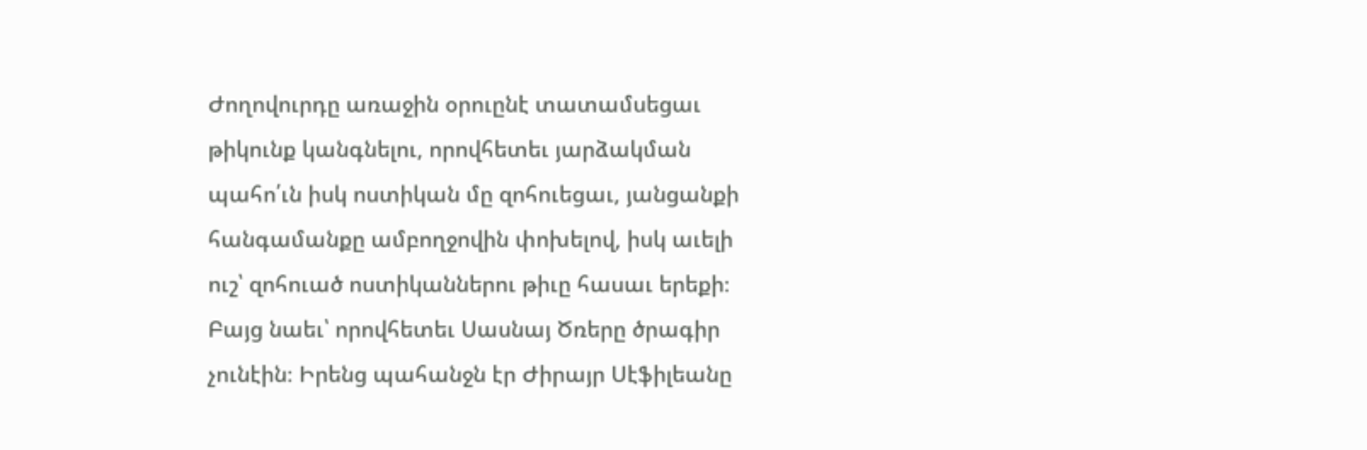Ժողովուրդը առաջին օրուընէ տատամսեցաւ թիկունք կանգնելու, որովհետեւ յարձակման պահո՛ւն իսկ ոստիկան մը զոհուեցաւ, յանցանքի հանգամանքը ամբողջովին փոխելով, իսկ աւելի ուշ՝ զոհուած ոստիկաններու թիւը հասաւ երեքի։ Բայց նաեւ՝ որովհետեւ Սասնայ Ծռերը ծրագիր չունէին։ Իրենց պահանջն էր Ժիրայր Սէֆիլեանը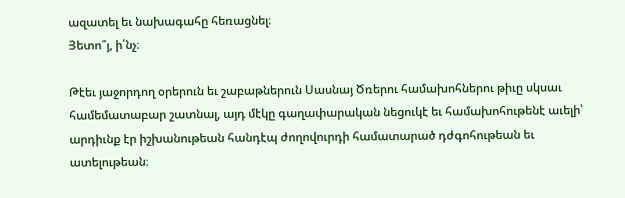ազատել եւ նախագահը հեռացնել։
Յետո՞յ, ի՛նչ։

Թէեւ յաջորդող օրերուն եւ շաբաթներուն Սասնայ Ծռերու համախոհներու թիւը սկսաւ համեմատաբար շատնալ, այդ մէկը գաղափարական նեցուկէ եւ համախոհութենէ աւելի՝ արդիւնք էր իշխանութեան հանդէպ ժողովուրդի համատարած դժգոհութեան եւ ատելութեան։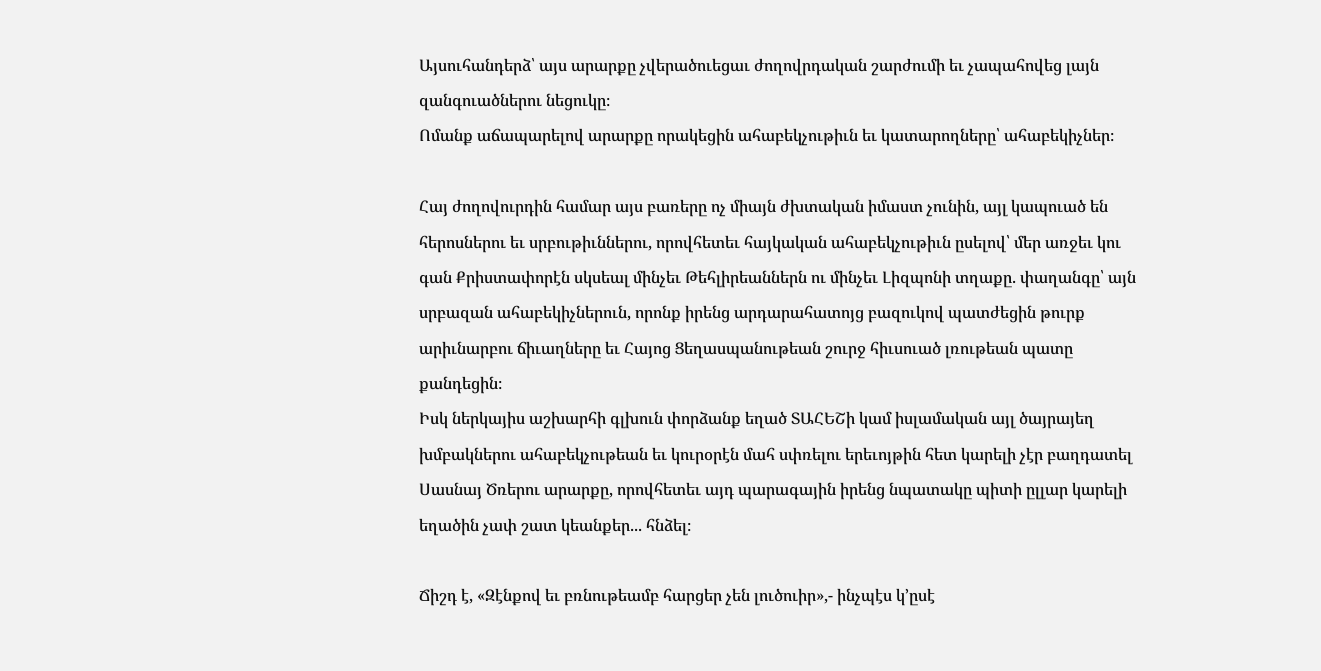Այսուհանդերձ՝ այս արարքը չվերածուեցաւ ժողովրդական շարժումի եւ չապահովեց լայն զանգուածներու նեցուկը։
Ոմանք աճապարելով արարքը որակեցին ահաբեկչութիւն եւ կատարողները՝ ահաբեկիչներ։

Հայ ժողովուրդին համար այս բառերը ոչ միայն ժխտական իմաստ չունին, այլ կապուած են հերոսներու եւ սրբութիւններու, որովհետեւ հայկական ահաբեկչութիւն ըսելով՝ մեր առջեւ կու գան Քրիստափորէն սկսեալ մինչեւ Թեհլիրեաններն ու մինչեւ Լիզպոնի տղաքը. փաղանգը՝ այն սրբազան ահաբեկիչներուն, որոնք իրենց արդարահատոյց բազուկով պատժեցին թուրք արիւնարբու ճիւաղները եւ Հայոց Ցեղասպանութեան շուրջ հիւսուած լռութեան պատը քանդեցին։
Իսկ ներկայիս աշխարհի գլխուն փորձանք եղած ՏԱՀԵՇի կամ իսլամական այլ ծայրայեղ խմբակներու ահաբեկչութեան եւ կուրօրէն մահ սփռելու երեւոյթին հետ կարելի չէր բաղդատել Սասնայ Ծռերու արարքը, որովհետեւ այդ պարագային իրենց նպատակը պիտի ըլլար կարելի եղածին չափ շատ կեանքեր... հնձել։

Ճիշդ է, «Զէնքով եւ բռնութեամբ հարցեր չեն լուծուիր»,- ինչպէս կ՚ըսէ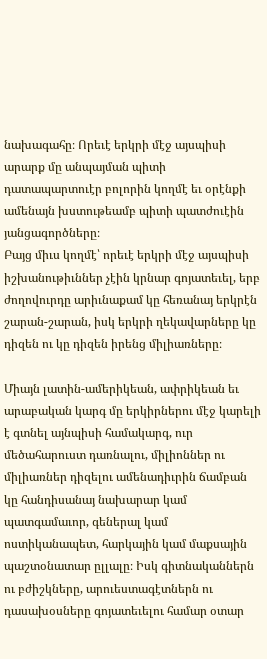նախագահը։ Որեւէ երկրի մէջ այսպիսի արարք մը անպայման պիտի դատապարտուէր բոլորին կողմէ եւ օրէնքի ամենայն խստութեամբ պիտի պատժուէին յանցագործները։
Բայց միւս կողմէ՝ որեւէ երկրի մէջ այսպիսի իշխանութիւններ չէին կրնար գոյատեւել, երբ ժողովուրդը արիւնաքամ կը հեռանայ երկրէն շարան-շարան, իսկ երկրի ղեկավարները կը դիզեն ու կը դիզեն իրենց միլիառները։

Միայն լատին-ամերիկեան, ափրիկեան եւ արաբական կարգ մը երկիրներու մէջ կարելի է գտնել այնպիսի համակարգ, ուր մեծահարուստ դառնալու, միլիոններ ու միլիառներ դիզելու ամենադիւրին ճամբան կը հանդիսանայ նախարար կամ պատգամաւոր, գեներալ կամ ոստիկանապետ, հարկային կամ մաքսային պաշտօնատար ըլլալը։ Իսկ գիտնականներն ու բժիշկները, արուեստագէտներն ու դասախօսները գոյատեւելու համար օտար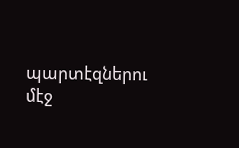պարտէզներու մէջ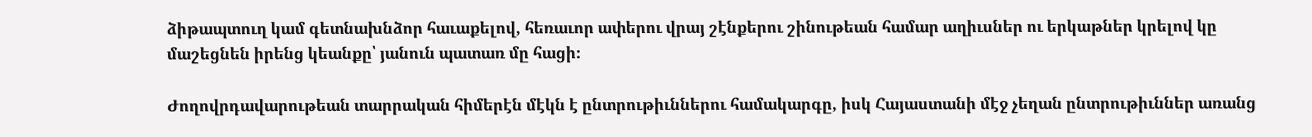ձիթապտուղ կամ գետնախնձոր հաւաքելով, հեռաւոր ափերու վրայ շէնքերու շինութեան համար աղիւսներ ու երկաթներ կրելով կը մաշեցնեն իրենց կեանքը՝ յանուն պատառ մը հացի։

Ժողովրդավարութեան տարրական հիմերէն մէկն է ընտրութիւններու համակարգը, իսկ Հայաստանի մէջ չեղան ընտրութիւններ առանց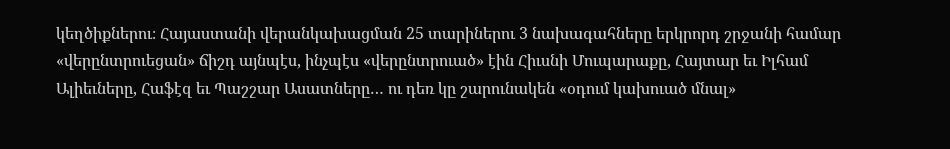կեղծիքներու։ Հայաստանի վերանկախացման 25 տարիներու 3 նախագահները երկրորդ շրջանի համար «վերընտրուեցան» ճիշդ այնպէս, ինչպէս «վերընտրուած» էին Հիւսնի Մուպարաքը, Հայտար եւ Իլհամ Ալիեւները, Հաֆէզ եւ Պաշշար Ասատները… ու դեռ կը շարունակեն «օդում կախուած մնալ»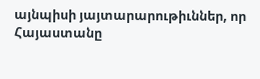այնպիսի յայտարարութիւններ, որ Հայաստանը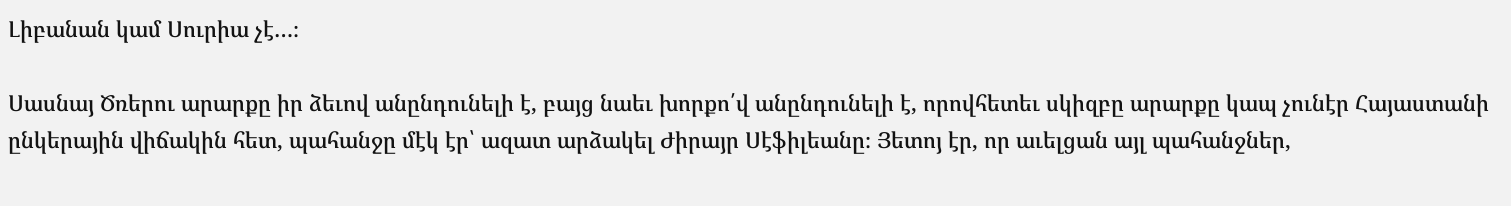Լիբանան կամ Սուրիա չէ…։

Սասնայ Ծռերու արարքը իր ձեւով անընդունելի է, բայց նաեւ խորքո՛վ անընդունելի է, որովհետեւ սկիզբը արարքը կապ չունէր Հայաստանի ընկերային վիճակին հետ, պահանջը մէկ էր՝ ազատ արձակել Ժիրայր Սէֆիլեանը։ Յետոյ էր, որ աւելցան այլ պահանջներ,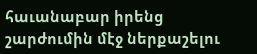հաւանաբար իրենց շարժումին մէջ ներքաշելու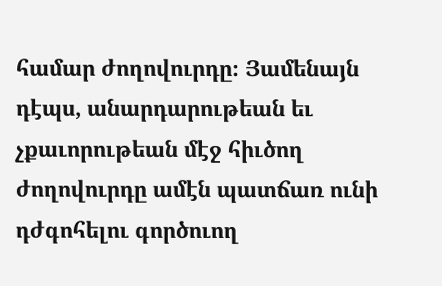համար ժողովուրդը։ Յամենայն դէպս, անարդարութեան եւ չքաւորութեան մէջ հիւծող ժողովուրդը ամէն պատճառ ունի դժգոհելու գործուող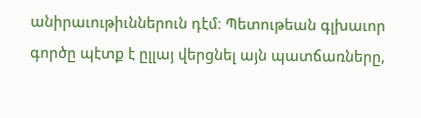անիրաւութիւններուն դէմ։ Պետութեան գլխաւոր գործը պէտք է ըլլայ վերցնել այն պատճառները,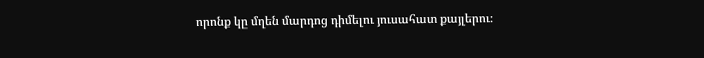որոնք կը մղեն մարդոց դիմելու յուսահատ քայլերու։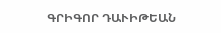ԳՐԻԳՈՐ ԴԱՒԻԹԵԱՆ